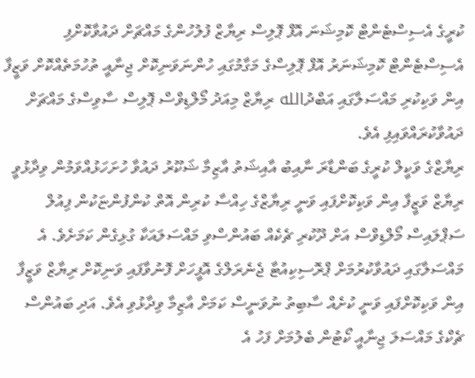ކުރީގެ އެސިސްޓެންޓް ކޮމިޝަނަ އޮފް ޕޮލިސް ރިޔާޒް ފުލުހުންގެ މައްޗަށް ދައުވާކޮށްފި
އެސިސްޓެންޓް ކޮމިޝަނަރު އޮފް ޕޮލިސްގެ މަގާމުގައި ހުންނަވަނިކޮށް ޖިނާއީ ތުހުމަތެއްކޮށް ވަޒީފާ އިން ވަކިކުރި މައްސަލާގައި އަބްދުالله ރިޔާޒް މިއަދު މޯލްޑިވްސް ޕޮލިސް ސާވިސްގެ މައްޗަށް ދައުވާކުރައްވައިފި އެވެ.
ރިޔާޒްގެ ވަކީލް ކުރީގެ ބަންޑާރަ ނާއިބު އާއިޝަތު އާޒިމާ ޝަކޫރު ދައުވާ ހުށަހަޅުއްވަމުން ވިދާޅުވީ ރިޔާޒް ވަޒީފާ އިން ވަކިކޮށްފައި ވަނީ ރިޔާޒްގެ ހިއްސާ ކުރިން އޮތް ކުންފުންޏަކުން ފިއުލް ސަޕްލައިސް މޯލްޑިވްސް އަށް ދޫކުރި ޗެކެއް ބައުންސްވި މައްސަލައަކާ ގުޅިގެން ކަމަށެވެ. އެ މައްސަލާގައި ދައުވާކުރުމަށް ޕްރޮސިކިއުޓާ ޖެނެރަލްގެ އޮފީހަށް ފޮނުވާފައި ވަނިކޮށް ރިޔާޒް ވަޒީފާ އިން ވަކިކޮށްފައި ވަނީ ކުށެއް ސާބިތު ނުވަނީސް ކަމަށް އާޒިމާ ވިދާޅުވި އެވެ. އަދި ބައުންސް ޗެކްގެ މައްސަލަ ޖިނާއީ ކޯޓުން ބެލުމަށް ފަހު އެ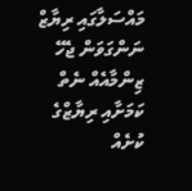މައްސަލާގައި ރިޔާޒް ނަންގަވަން ޖެހޭ ޒިންމާއެއް ނެތް ކަމަށާއި ރިޔާޒްގެ ކުށެއް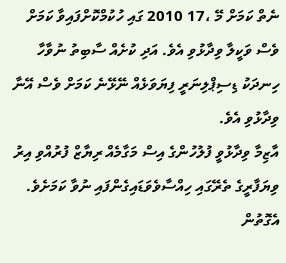ނެތް ކަމަށް މޭ ،17 2010 ގައި ހުކުމްކޮށްފައިވާ ކަމަށް ވެސް ވަކީލާ ވިދާޅުވި އެވެ. އަދި ކުށެއް ސާބިތު ނުވާހާ ހިނދަކު ޑިސިޕްލިނަރީ ފިޔަވަޅެއް ނޭޅޭނެ ކަމަށް ވެސް އޭނާ ވިދާޅުވި އެވެ.
އާޒިމާ ވިދާޅުވީ ފުލުހުންގެ އިސް މަގާމެއް ރިޔާޒް ފުރުއްވި އިރު ވިޔަފާރީގެ ތެރޭގައި ހިއްސާވެވަޑައިގެންފައި ނުވާ ކަމަށެވެ. އެގޮތުން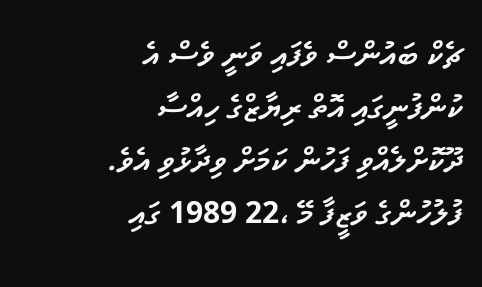ޗެކް ބައުންސް ވެފައި ވަނީ ވެސް އެ ކުންފުނީގައި އޮތް ރިޔާޒްގެ ހިއްސާ ދޫކޮށްލެއްވި ފަހުން ކަމަށް ވިދާޅުވި އެވެ.
ފުލުހުންގެ ވަޒީފާ މޭ ،22 1989 ގައި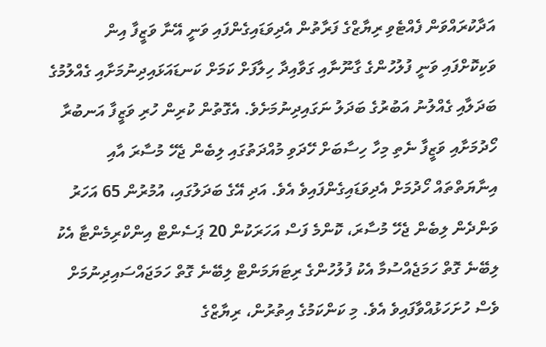އަދާކުރައްވަން ފެއްޓެވި ރިޔާޒްގެ ފަރާތުން އެދިވަޑައިގެންފައި ވަނީ އޭނާ ވަޒީފާ އިން ވަކިކޮށްފައި ވަނީ ފުލުހުންގެ ގާނޫނާއި ގަވާއިދާ ހިލާފަށް ކަމަށް ކަނޑައަޅައިދިނުމަށާއި ގެއްލުމުގެ ބަދަލާއި ގެއްލުނު އަބުރުގެ ބަދަލު ނަގައިދިނުމަށެވެ. އެގޮތުން ކުރިން ހުރި ވަޒީފާ އަނބުރާ ހޯދުމަށާއި ވަޒީފާ ނެތި މިހާ ހިސާބަށް ހޭދަވި މުއްދަތުގައި ލިބެން ޖެހޭ މުސާރަ އާއި އިނާޔަތްތައް ހޯދުމަށް އެދިވަޑައިގެންފައިވެ އެވެ. އަދި އޭގެ ބަދަލުގައި، އުމުރުން 65 އަހަރު ވަންދެން ލިބެން ޖެހޭ މުސާރަ، ކޮންމެ ފަސް އަހަރަކުން 20 ޕަސެންޓް އިންކްރިމެންޓާ އެކު ލިބޭނެ ގޮތް ހަމަޖެއްސުމާ އެކު ފުލުހުންގެ ރިޓަޔަމަންޓް ލިބޭނެ ގޮތް ހަމަޖައްސައިދިނުމަށް ވެސް ހުށަހަޅުއްވާފައިވެ އެވެ. މި ކަންކަމުގެ އިތުރުން، ރިޔާޒްގެ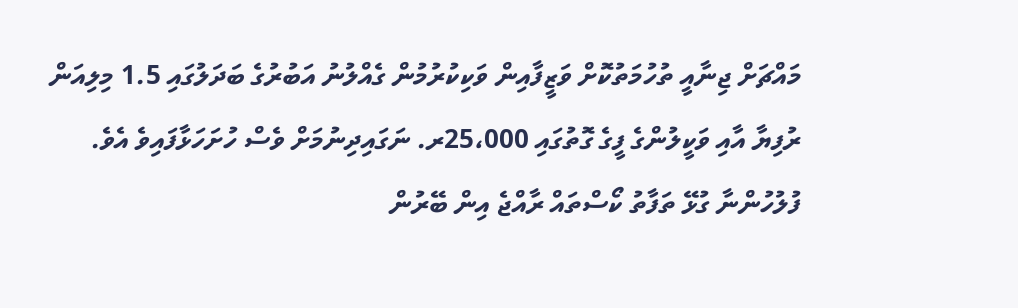މައްޗަށް ޖިނާއީ ތުހުމަތުކޮށް ވަޒީފާއިން ވަކިކުރުމުން ގެއްލުނު އަބުރުގެ ބަދަލުގައި 1.5 މިލިއަން ރުފިޔާ އާއި ވަކީލުންގެ ފީގެ ގޮތުގައި 25،000ރ. ނަގައިދިނުމަށް ވެސް ހުށަހަޅާފައިވެ އެވެ.
ފުލުހުންނާ ގުޅޭ ތަފާތު ކޯސްތައް ރާއްޖެ އިން ބޭރުން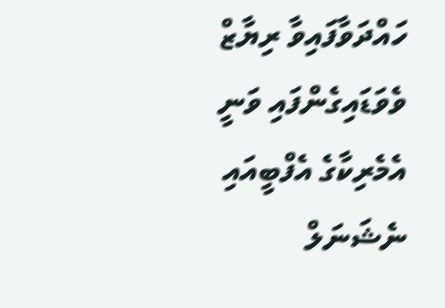ހައްދަވާފައިވާ ރިޔާޒް ވެވަޑައިގެންފައި ވަނީ އެމެރިކާގެ އެފްބީއައި ނެޝަނަލް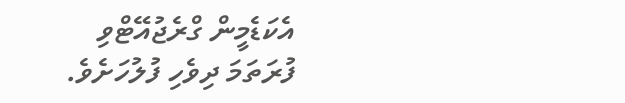އެކަޑެމީން ގްރެޖުއޭޓްވި ފުރަތަމަ ދިވެހި ފުލުހަށެވެ.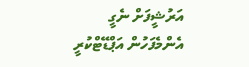އަރުޝީފަށް ނެގީ
އެންމެފަހުން އަޕްޑޭޓްކުރީ